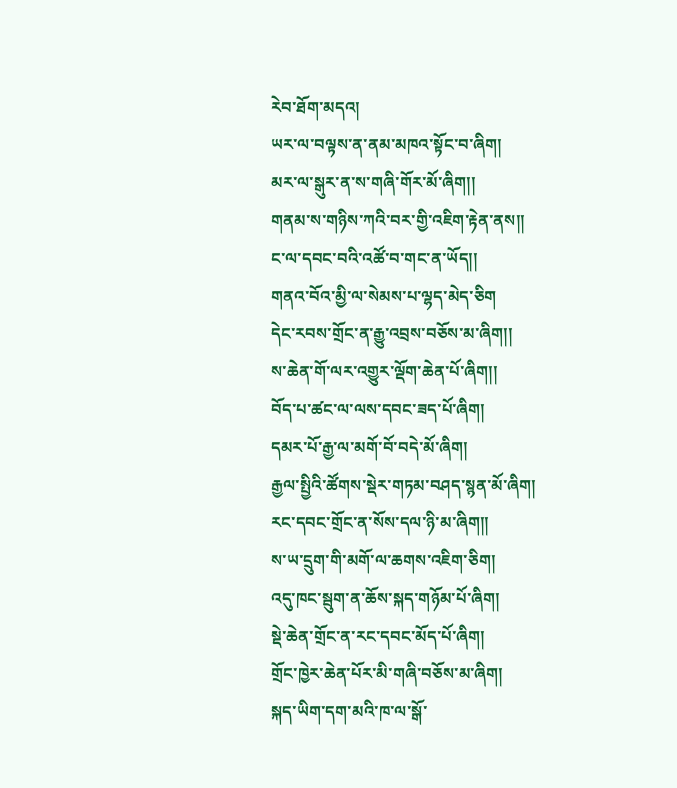རེབ་ཐོག་མདའ།
ཡར་ལ་བལྟས་ན་ནམ་མཁའ་སྟོང་བ་ཞིག།
མར་ལ་སྒུར་ན་ས་གཞི་གོར་མོ་ཞིག།།
གནམ་ས་གཉིས་ཀའི་བར་གྱི་འཇིག་རྟེན་ནས།།
ང་ལ་དབང་བའི་འཚོ་བ་གང་ན་ཡོད།།
གནའ་བོའ་མྱི་ལ་སེམས་པ་ལྷད་མེད་ཅིག
དེང་རབས་གྲོང་ན་རྒྱུ་འབྲས་བཅོས་མ་ཞིག།།
ས་ཆེན་གོ་ལར་འགྱུར་ལྡོག་ཆེན་པོ་ཞིག།།
བོད་པ་ཚང་ལ་ལས་དབང་ཟད་པོ་ཞིག།
དམར་པོ་རྒྱ་ལ་མགོ་བོ་བདེ་མོ་ཞིག།
རྒྱལ་སྤྱིའི་ཚོགས་སྡེར་གཏམ་བཤད་སྙན་མོ་ཞིག།
རང་དབང་གྲོང་ན་སོས་དལ་ཉི་མ་ཞིག།།
ས་ཡ་དྲུག་གི་མགོ་ལ་ཆགས་འཇིག་ཅིག།
འདུ་ཁང་སྦུག་ན་ཆོས་སྐད་གཉོམ་པོ་ཞིག།
སྡེ་ཆེན་གྲོང་ན་རང་དབང་མོད་པོ་ཞིག།
གྲོང་ཁྱེར་ཆེན་པོར་མི་གཞི་བཅོས་མ་ཞིག།
སྐད་ཡིག་དག་མའི་ཁ་ལ་སྒོ་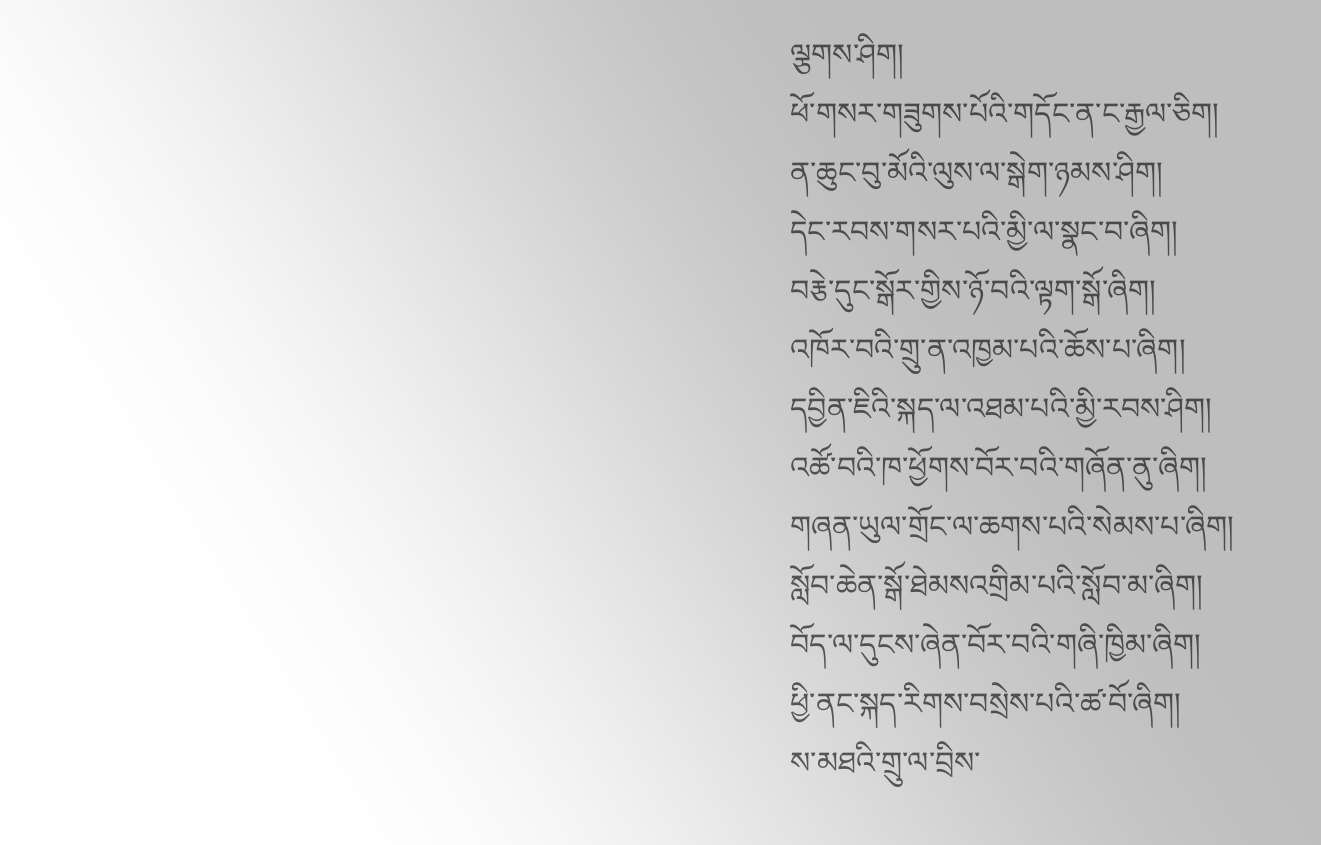ལྕགས་ཤིག།
ཕོ་གསར་གཟུགས་པོའི་གདོང་ན་ང་རྒྱལ་ཅིག།
ན་ཆུང་བུ་མོའི་ལུས་ལ་སྒེག་ཉམས་ཤིག།
དེང་རབས་གསར་པའི་མྱི་ལ་སྣང་བ་ཞིག།
བརྕེ་དུང་སྒོར་གྱིས་ཉོ་བའི་ལྟག་སྒོ་ཞིག།
འཁོར་བའི་གྲུ་ན་འཁྱམ་པའི་ཆོས་པ་ཞིག།
དབྱིན་ཇིའི་སྐད་ལ་འཐམ་པའི་མྱི་རབས་ཤིག།
འཚོ་བའི་ཁ་ཕྱོགས་བོར་བའི་གཞོན་ནུ་ཞིག།
གཞན་ཡུལ་གྲོང་ལ་ཆགས་པའི་སེམས་པ་ཞིག།
སློབ་ཆེན་སྒོ་ཐེམསའགྲིམ་པའི་སློབ་མ་ཞིག།
བོད་ལ་དུངས་ཞེན་བོར་བའི་གཞི་ཁྱིམ་ཞིག།
ཕྱི་ནང་སྐད་རིགས་བསྲེས་པའི་ཚ་བོ་ཞིག།
ས་མཐའི་གྲུ་ལ་བྲིས་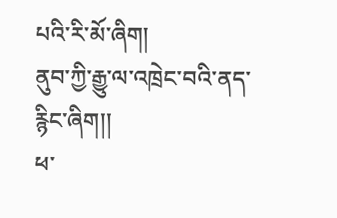པའི་རི་མོ་ཞིག།
ནུབ་ཀྱི་རྒྱུ་ལ་འཁྲེང་བའི་ནད་རྙིང་ཞིག།།
ཕ་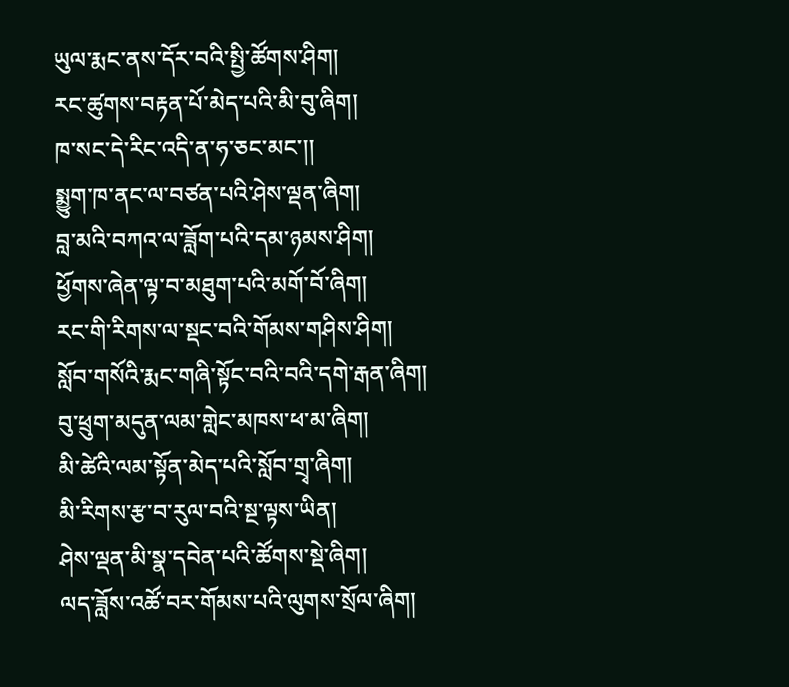ཡུལ་རྨང་ནས་དོར་བའི་སྤྱི་ཚོགས་ཤིག།
རང་ཚུགས་བརྟན་པོ་མེད་པའི་མི་བུ་ཞིག།
ཁ་སང་དེ་རིང་འདི་ན་ཧ་ཅང་མང་།།
སྨྱུག་ཁ་ནང་ལ་བཙན་པའི་ཤེས་ལྡན་ཞིག།
བླ་མའི་བཀའ་ལ་ཟློག་པའི་དམ་ཉམས་ཤིག།
ཕྱོགས་ཞེན་ལྟ་བ་མཐུག་པའི་མགོ་བོ་ཞིག།
རང་གི་རིགས་ལ་སྡང་བའི་གོམས་གཤིས་ཤིག།
སློབ་གསོའི་རྨང་གཞི་སྟོང་བའི་བའི་དགེ་རྒན་ཞིག།
བུ་ཕྲུག་མདུན་ལམ་གླེང་མཁས་ཕ་མ་ཞིག།
མི་ཚེའི་ལམ་སྟོན་མེད་པའི་སློབ་གྲྭ་ཞིག།
མི་རིགས་རྩ་བ་རུལ་བའི་སྔ་ལྟས་ཡིན།
ཤེས་ལྡན་མི་སྣ་དབེན་པའི་ཚོགས་སྡེ་ཞིག།
ལད་ཟློས་འཚོ་བར་གོམས་པའི་ལུགས་སྲོལ་ཞིག།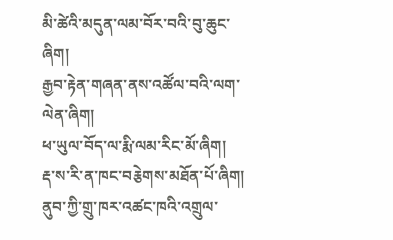མི་ཚེའི་མདུན་ལམ་བོར་བའི་བུ་ཆུང་ཞིག།
རྒྱབ་རྟེན་གཞན་ནས་འཚོལ་བའི་ལག་ལེན་ཞིག།
ཕ་ཡུལ་བོད་ལ་རྨི་ལམ་རིང་མོ་ཞིག།
རྡ་ས་རི་ན་ཁང་བརྕེགས་མཐོན་པོ་ཞིག།
ནུབ་ཀྱི་གྲུ་ཁར་འཚང་ཁའི་འགྲུལ་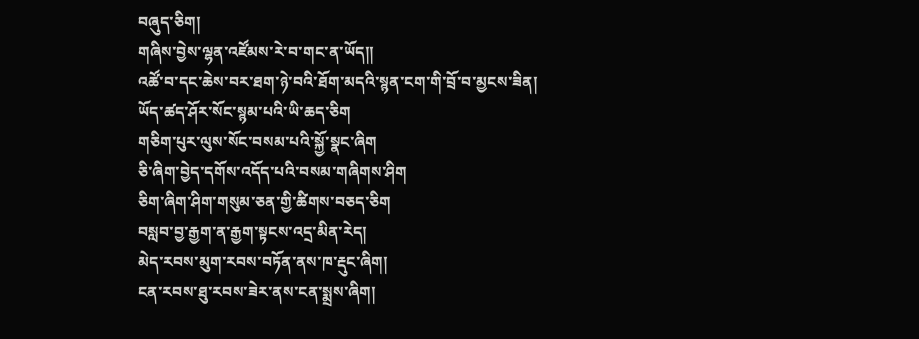བཞུད་ཅིག།
གཞིས་བྱེས་ལྷན་འཛོམས་རེ་བ་གང་ན་ཡོད།།
འཚོ་བ་དང་ཆེས་བར་ཐག་ཉེ་བའི་ཐོག་མདའི་སྙན་ངག་གི་བྲོ་བ་མྱངས་ཟིན།
ཡོད་ཚད་ཤོར་སོང་སྙམ་པའི་ཡི་ཆད་ཅིག
གཅིག་པུར་ལུས་སོང་བསམ་པའི་སྐྱོ་སྣང་ཞིག
ཅི་ཞིག་བྱེད་དགོས་འདོད་པའི་བསམ་གཞིགས་ཤིག
ཅིག་ཞིག་ཤིག་གསུམ་ཅན་གྱི་ཚིགས་བཅད་ཅིག
བསླབ་བྱ་རྒྱག་ན་རྒྱག་སྟངས་འདྲ་མིན་རེད།
མེད་རབས་མུག་རབས་བཏོན་ནས་ཁ་རྡུང་ཞིག།
ངན་རབས་ཐུ་རབས་ཟེར་ནས་ངན་སྨྲས་ཞིག།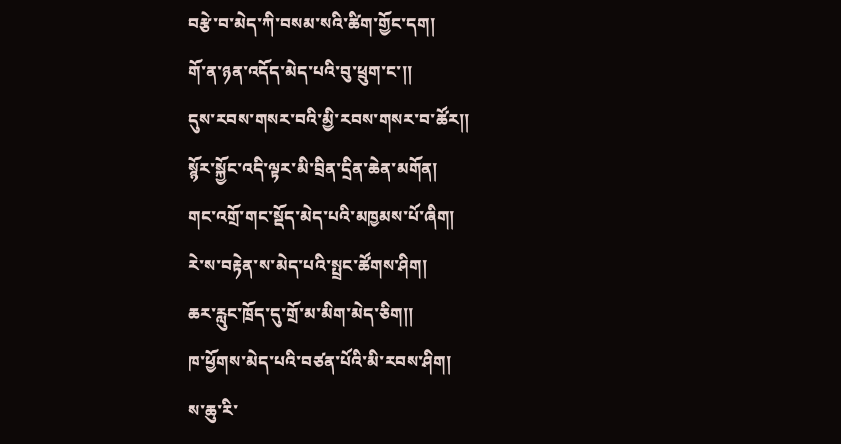བརྩེ་བ་མེད་ཀི་བསམ་སའི་ཚིག་གྱོང་དག།
གོ་ན་ཉན་འདོད་མེད་པའི་བུ་ཕྲུག་ང་།།
དུས་རབས་གསར་བའི་མྱི་རབས་གསར་བ་ཚོར།།
སྙོར་སྐྱོང་འདི་ལྟར་མི་བྲིན་དྲིན་ཆེན་མགོན།
གང་འགྲོ་གང་སྡོད་མེད་པའི་མཁྱམས་པོ་ཞིག།
རེ་ས་བརྟེན་ས་མེད་པའི་སྤྲང་ཚོགས་ཤིག།
ཆར་རླུང་ཁྲོད་དུ་གྲོ་མ་མིག་མེད་ཅིག།།
ཁ་ཕྱོགས་མེད་པའི་བཙན་པོའི་མི་རབས་ཤིག།
ས་ཆུ་རི་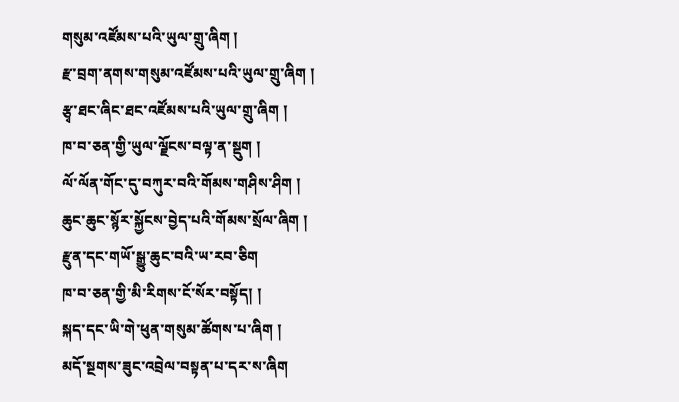གསུམ་འཛོམས་པའི་ཡུལ་གྲུ་ཞིག །
རྫ་བྲག་ནགས་གསུམ་འཛོམས་པའི་ཡུལ་གྲུ་ཞིག །
རྩྭ་ཐང་ཞིང་ཐང་འཛོམས་པའི་ཡུལ་གྲུ་ཞིག །
ཁ་བ་ཅན་གྱི་ཡུལ་ལྗོངས་བལྟ་ན་སྡུག །
ལོ་ལོན་གོང་དུ་བཀུར་བའི་གོམས་གཤིས་ཤིག །
ཆུང་ཆུང་སྙོར་སྐྱོངས་བྱེད་པའི་གོམས་སྲོལ་ཞིག །
རྫུན་དང་གཡོ་སྒྱུ་ཆུང་བའི་ཡ་རབ་ཅིག
ཁ་བ་ཅན་གྱི་མི་རིགས་ངོ་སོར་བསྟོད། །
སྐད་དང་ཡི་གེ་ཕུན་གསུམ་ཚོགས་པ་ཞིག །
མདོ་སྔགས་ཟུང་འབྲེལ་བསྟན་པ་དར་ས་ཞིག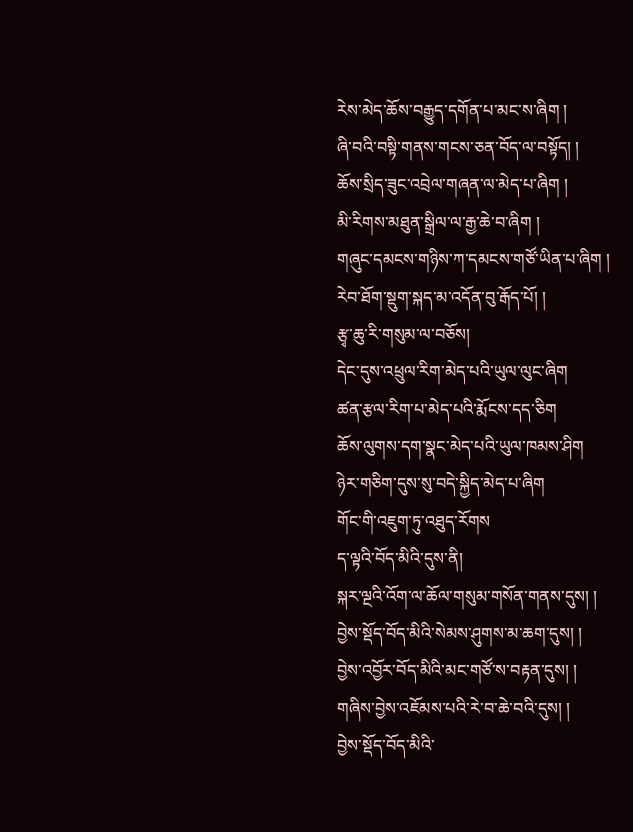རེས་མེད་ཆོས་བརྒྱུད་དགོན་པ་མང་ས་ཞིག །
ཞི་བའི་བསྟི་གནས་གངས་ཅན་བོད་ལ་བསྟོད། །
ཆོས་སྲིད་ཟུང་འབྲེལ་གཞན་ལ་མེད་པ་ཞིག །
མི་རིགས་མཐུན་སྒྲིལ་ལ་རྒྱ་ཆེ་བ་ཞིག །
གཞུང་དམངས་གཉིས་ཀ་དམངས་གཙོ་ཡིན་པ་ཞིག །
རེབ་ཐོག་སྡུག་སྐད་མ་འདོན་བུ་རྒོད་པོ། །
རྩྭ་ཆུ་རི་གསུམ་ལ་བཅོས།
དེང་དུས་འཕྲུལ་རིག་མེད་པའི་ཡུལ་ལུང་ཞིག
ཚན་རྩལ་རིག་པ་མེད་པའི་རྨོངས་དད་ཅིག
ཆོས་ལུགས་དག་སྣང་མེད་པའི་ཡུལ་ཁམས་ཤིག
ཉེར་གཅིག་དུས་སུ་བདེ་སྐྱིད་མེད་པ་ཞིག
གོང་གི་འཇུག་ཏུ་འཐུད་རོགས
ད་ལྟའི་བོད་མིའི་དུས་ནི།
སྐར་ལྔའི་འོག་ལ་ཆོལ་གསུམ་གསོན་གནས་དུས། །
བྱེས་སྡོད་བོད་མིའི་སེམས་ཤུགས་མ་ཆག་དུས། །
བྱེས་འབྱོར་བོད་མིའི་མང་གཙོ་ས་བརྟན་དུས། །
གཞིས་བྱེས་འཇོམས་པའི་རེ་བ་ཆེ་བའི་དུས། །
བྱེས་སྡོད་བོད་མིའི་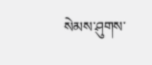སེམས་ཤུགས་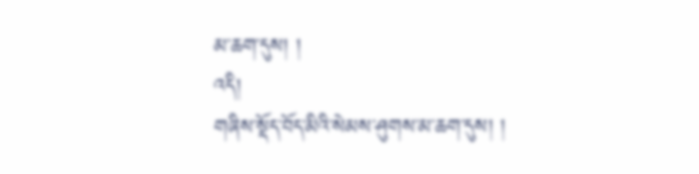མ་ཆག་དུས། །
འདི།
གཞིས་སྡོད་བོད་མིའི་སེམས་ཤུགས་མ་ཆག་དུས། །